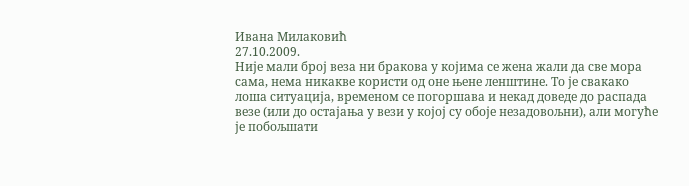Ивана Милаковић
27.10.2009.
Није мали број веза ни бракова у којима се жена жали да све мора сама, нема никакве користи од оне њене ленштине. То је свакако лоша ситуација, временом се погоршава и некад доведе до распада везе (или до остајања у вези у којој су обоје незадовољни), али могуће је побољшати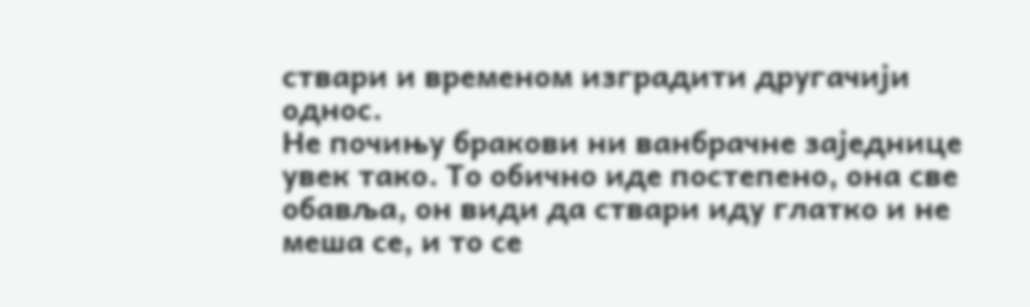ствари и временом изградити другачији однос.
Не почињу бракови ни ванбрачне заједнице увек тако. То обично иде постепено, она све обавља, он види да ствари иду глатко и не меша се, и то се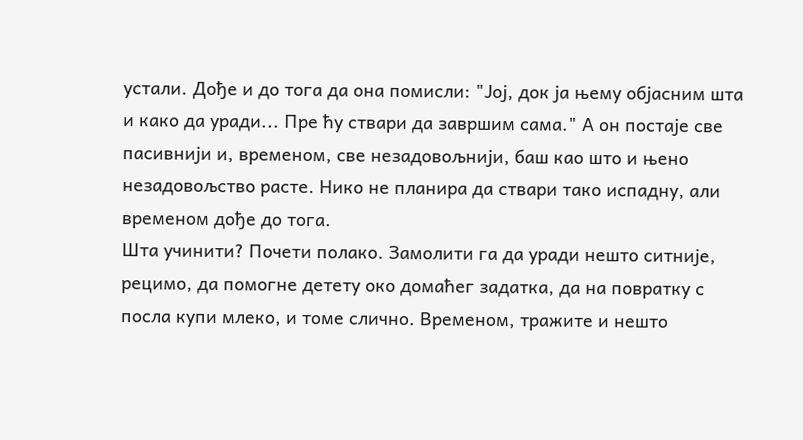устали. Дође и до тога да она помисли: "Јој, док ја њему објасним шта и како да уради... Пре ћу ствари да завршим сама." А он постаје све пасивнији и, временом, све незадовољнији, баш као што и њено незадовољство расте. Нико не планира да ствари тако испадну, али временом дође до тога.
Шта учинити? Почети полако. Замолити га да уради нешто ситније, рецимо, да помогне детету око домаћег задатка, да на повратку с посла купи млеко, и томе слично. Временом, тражите и нешто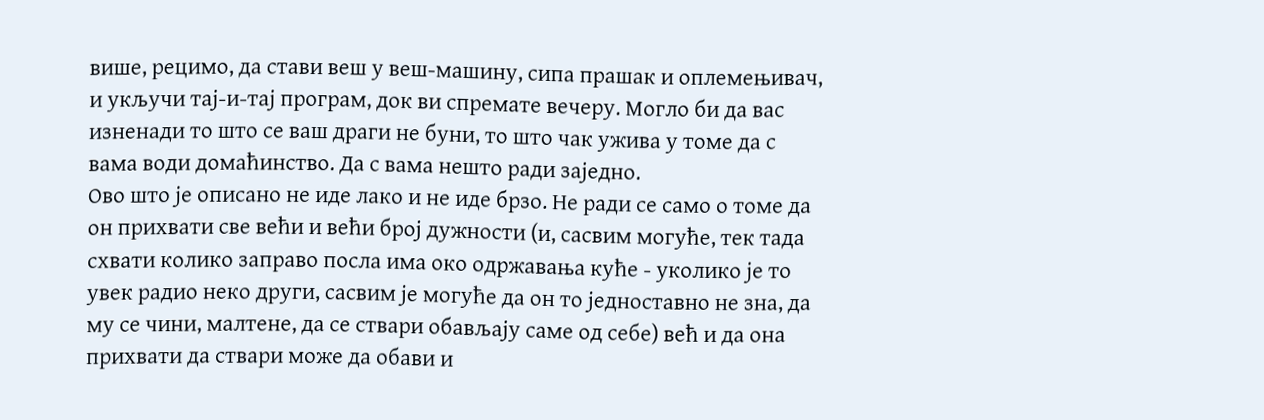више, рецимо, да стави веш у веш-машину, сипа прашак и оплемењивач, и укључи тај-и-тај програм, док ви спремате вечеру. Могло би да вас изненади то што се ваш драги не буни, то што чак ужива у томе да с вама води домаћинство. Да с вама нешто ради заједно.
Ово што је описано не иде лако и не иде брзо. Не ради се само о томе да он прихвати све већи и већи број дужности (и, сасвим могуће, тек тада схвати колико заправо посла има око одржавања куће - уколико је то увек радио неко други, сасвим је могуће да он то једноставно не зна, да му се чини, малтене, да се ствари обављају саме од себе) већ и да она прихвати да ствари може да обави и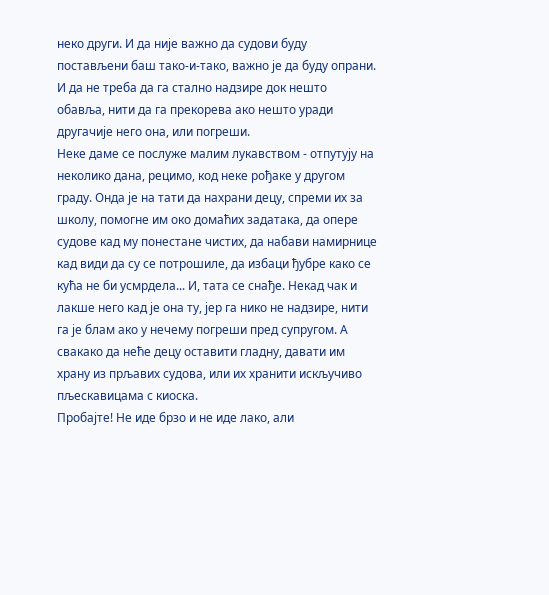неко други. И да није важно да судови буду постављени баш тако-и-тако, важно је да буду опрани. И да не треба да га стално надзире док нешто обавља, нити да га прекорева ако нешто уради другачије него она, или погреши.
Неке даме се послуже малим лукавством - отпутују на неколико дана, рецимо, код неке рођаке у другом граду. Онда је на тати да нахрани децу, спреми их за школу, помогне им око домаћих задатака, да опере судове кад му понестане чистих, да набави намирнице кад види да су се потрошиле, да избаци ђубре како се кућа не би усмрдела... И, тата се снађе. Некад чак и лакше него кад је она ту, јер га нико не надзире, нити га је блам ако у нечему погреши пред супругом. А свакако да неће децу оставити гладну, давати им храну из прљавих судова, или их хранити искључиво пљескавицама с киоска.
Пробајте! Не иде брзо и не иде лако, али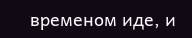временом иде, и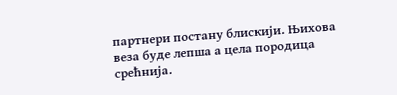партнери постану блискији. Њихова веза буде лепша а цела породица срећнија.